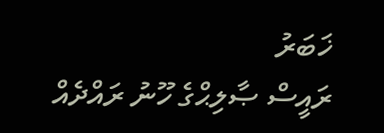ޚަބަރު
ރައީސް ޞާލިޙްގެ ހޫނު ރައްދެއް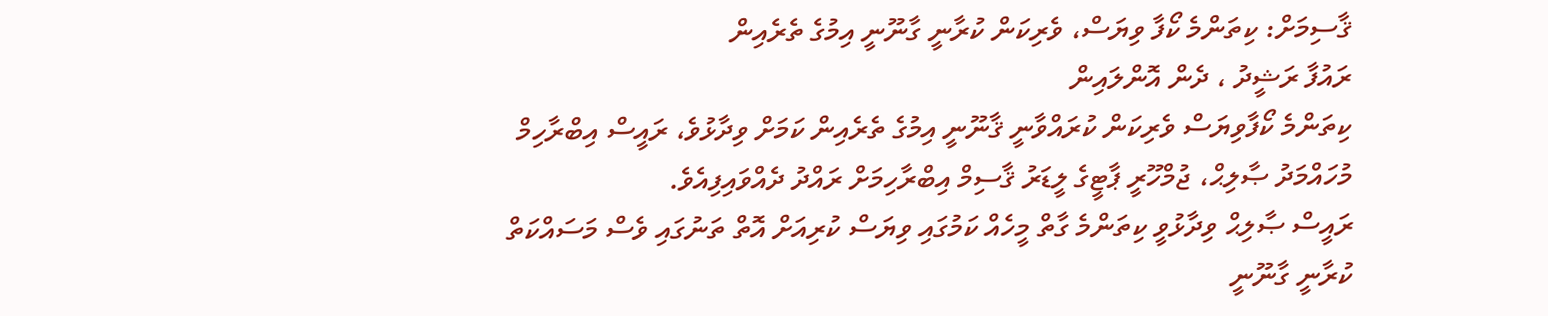ޤާސިމަށް: ކިތަންމެ ކޯފާ ވިޔަސް، ވެރިކަން ކުރާނީ ގާނޫނީ އިމުގެ ތެރެއިން
ރައުފާ ރަޝީދު ، ދެން އޮންލައިން
ކިތަންމެ ކޯފާވިޔަސް ވެރިކަން ކުރައްވާނީ ޤާނޫނީ އިމުގެ ތެރެއިން ކަމަށް ވިދާޅުވެ، ރައީސް އިބްރާހިމް މުހައްމަދު ޞާލިޙް، ޖުމްހޫރީ ޕާޓީގެ ލީޑަރު ޤާސިމް އިބްރާހިމަށް ރައްދު ދެއްވައިފިއެވެ.
ރައީސް ޞާލިޙް ވިދާޅުވީ ކިތަންމެ ގާތް މީހެއް ކަމުގައި ވިޔަސް ކުރިއަށް އޮތް ތަނުގައި ވެސް މަސައްކަތް ކުރާނީ ގާނޫނީ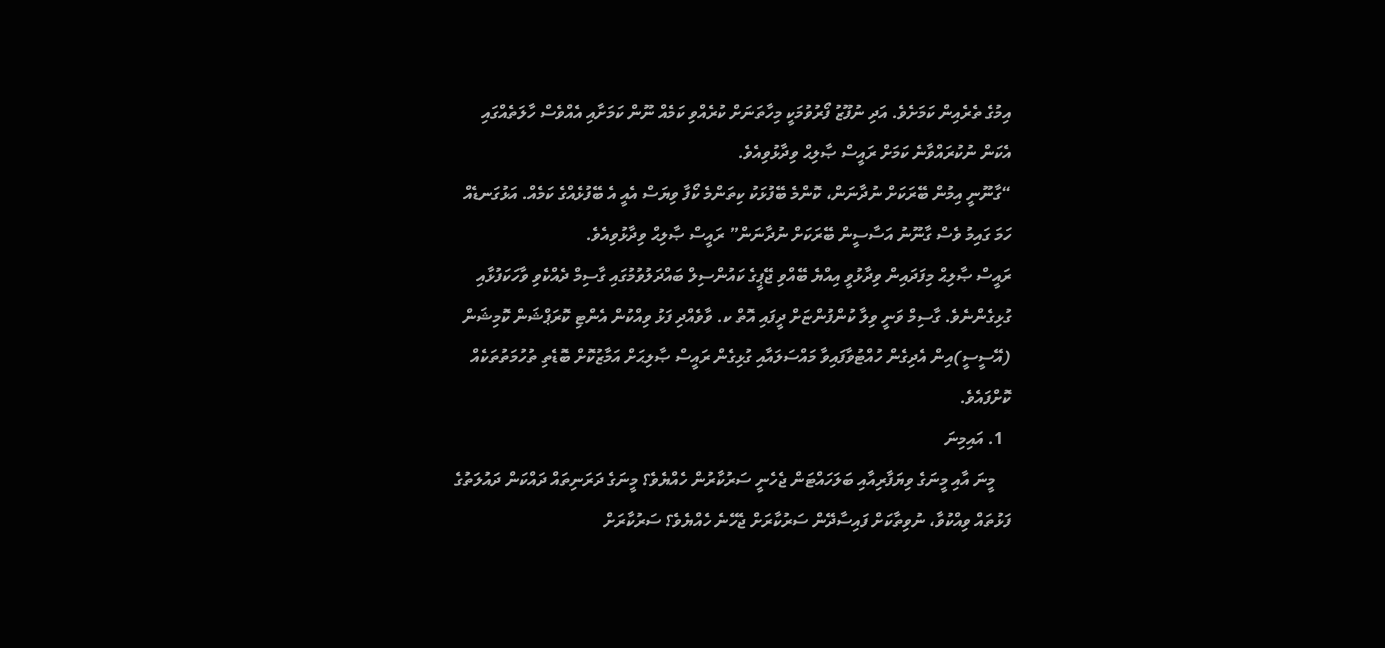އިމުގެ ތެރެއިން ކަމަށެވެ. އަދި ނުފޫޒު ފޯރުވުމަކީ މިހާތަނަށް ކުރެއްވި ކަމެއް ނޫން ކަމަށާއި އެއްވެސް ހާލަތެއްގައި އެކަން ނުކުރައްވާނެ ކަމަށް ރައީސް ޞާލިޙް ވިދާޅުވިއެވެ.
“ގާނޫނީ އިމުން ބޭރަކަށް ނުދާނަން، ކޮންމެ ބޭފުޅަކު ކިތަންމެ ކޯފާ ވިޔަސް އެއީ އެ ބޭފުޅެއްގެ ކަމެއް. އަޅުގަނޑެއް ހަމަ ގައިމު ވެސް ގާނޫނު އަސާސީން ބޭރަކަށް ނުދާނަން” ރައީސް ޞާލިޙް ވިދާޅުވިއެވެ.
ރައީސް ޞާލިޙް މިފަދައިން ވިދާޅުވީ އިއްޔެ ބޭއްވި ޖޭޕީގެ ކައުންސިލް ބައްދަލުވުމުގައި ގާސިމް ދެއްކެވި ވާހަކަފުޅާއި ގުޅިގެންނެވެ. ގާސިމް ވަނީ ވިލާ ކުންފުންޏަށް ދީފައި އޮތް ކ. ވާވެއްދި ފަޅު ވިއްކުން އެންޓި ކޮރަޕްޝަން ކޮމިޝަން (އޭސީސީ)އިން އެދިގެން ހުއްޓުވާފައިވާ މައްސަލައާއި ގުޅިގެން ރައީސް ޞާލިޙަށް އަމާޒުކޮށް ބޮޑެތި ތުހުމަތުތަކެއް ކޮށްފައެވެ.
  1. އައިމިނަ
    މީނަ އާއި މީނަގެ ވިޔަފާރިއާއި ބަލަހައްޓަން ޖެހެނީ ސަރުކާރުން ހެއްޔެވެ؟ މީނަގެ ދަރަނިތައް ދައްކަން ދައުލަތުގެ ފަޅުތައް ވިއްކުވާ، ނުވިތާކަށް ފައިސާދޭން ސަރުކާރަށް ޖެހޭނެ ހެއްޔެވެ؟ ސަރުކާރަށް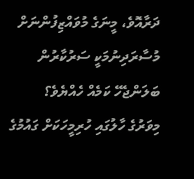ދަރާއޮވެ، މީނަގެ މުވައްޒިފުންނަށް މުސާރަދިނުމަކީ ސަރުކާރުން ބަލަންޖެހޭ ކަމެއް ހެއްޔެވެ؟ މިވަރުގެ ހާލުގައި ހުރިމީހަކަށް ގައުމުގެ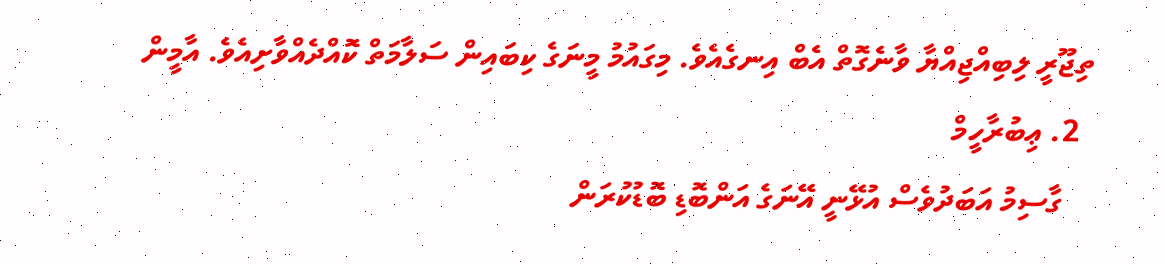ތިޖޫރީ ލިބިއްޖިއްޔާ ވާނެގޮތް އެބް އިނގެއެވެ. މިގައުމު މީނަގެ ކިބައިން ސަލާމަތް ކޮއްދެއްވާށިއެވެ. އާމީން
  2. ޢިބުރާހީމް
    ގާސިމު އަބަދުވެސް އުޅޭނީ އޭނަގެ އަންބޮޑި ބޮޑުކުރަން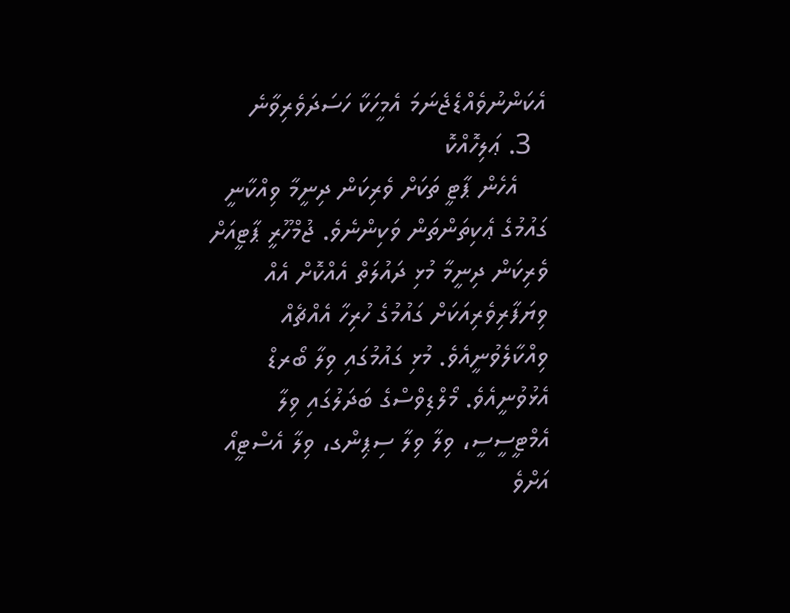އެކަންނުވެއްޑެޖެނަމަ އެމީހަކާ ހަސަދަވެރިވާނެ
  3. ޢަލިހޮއްކޮ
    އެހެން ޕާޓީ ތަކަށް ވެރިކަން ދިނީމާ ވިއްކާނީ ގައުމުގެ ޢެކިތަންތަން ވަކިންނެވެ. ޖުމްހޫރީ ޕާޓީއަށް ވެރިކަން ދިނީމާ މުޅި ދައުލަތް އެއްކޮށް އެއް ވިޔަފާރިވެރިއަކަށް ގައުމުގެ ހުރިހާ އެއްޗެއް ވިއްކާލެވުނީއެވެ. މުޅި ގައުމުގައި ވިލާ ބޯރޑް އެޅުވުނީއެވެ. މޯލްޑިވްސްގެ ބަދަލުގައި ވިލާ އެމްޓީސީސީ، ވިލާ ވިލާ ސިޕިންގ، ވިލާ އެސްޓީއޯ އަށްވެ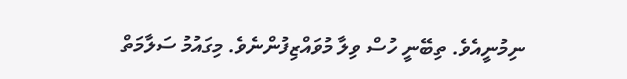ނިމުނީއެވެ. ތިބޭނީ ހުސް ވިލާ މުވައްޒިފުންނެވެ. މިގައުމު ސަލާމަތް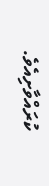ކުރައްވާށިއެވެ.